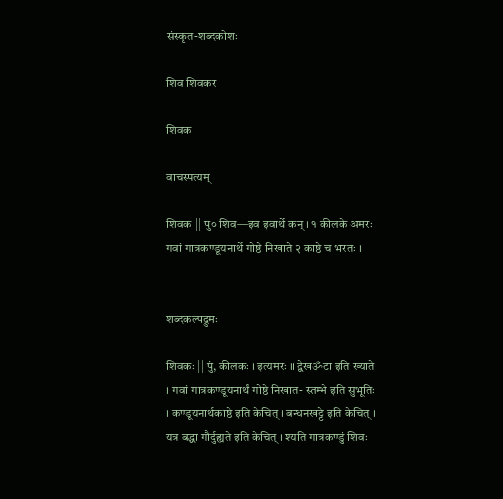संस्कृत-शब्दकोशः

शिव शिवकर

शिवक

वाचस्पत्यम्

शिवक || पु० शिव—इव इवार्थे कन् । १ कीलके अमरः गवां गात्रकण्डूयनार्थे गोष्ठे निखाते २ काष्ठे च भरतः ।


शब्दकल्पद्रुमः

शिवकः || पुं, कीलकः । इत्यमरः ॥ द्वेखॐटा इति ख्याते । गवां गात्रकण्डूयनार्थं गोष्ठे निखात- स्तम्भे इति सुभूतिः । कण्डूयनार्थकाष्ठे इति केचित् । बन्धनखट्टे इति केचित् । यत्र बद्धा गौर्दुह्यते इति केचित् । श्यति गात्रकण्डुं शिवः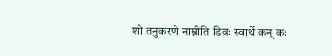शो तनुकरणे नाम्नीति डिवः स्वार्थे कन् कः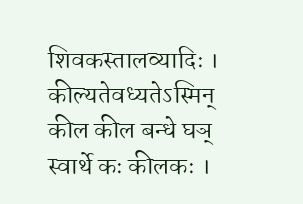शिवकस्तालव्यादिः । कील्यतेवध्यतेऽस्मिन् कील कील बन्धे घञ् स्वार्थे कः कीलकः ।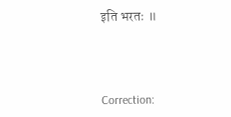इति भरतः ॥



Correction: